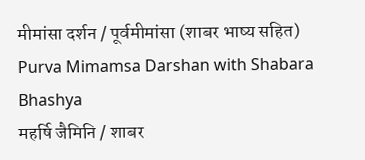मीमांसा दर्शन / पूर्वमीमांसा (शाबर भाष्य सहित)
Purva Mimamsa Darshan with Shabara Bhashya
महर्षि जैमिनि / शाबर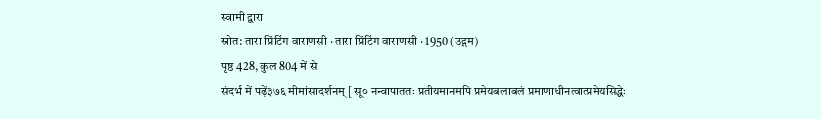स्वामी द्वारा
स्रोत: तारा प्रिंटिंग वाराणसी · तारा प्रिंटिंग वाराणसी · 1950 (उद्गम)
पृष्ठ 428, कुल 804 में से
संदर्भ में पढ़ें३७६ मीमांसादर्शनम् [ सू० नन्वापाततः प्रतीयमानमपि प्रमेयबलाबलं प्रमाणाधीनत्वात्प्रमेयसिद्धेः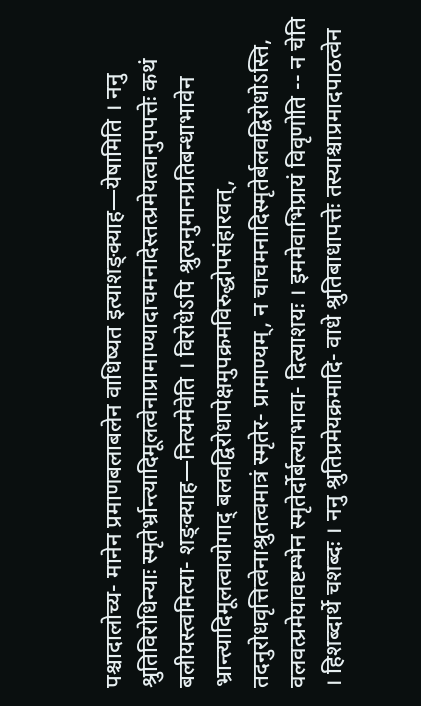पश्चादालोच्य- मानेन प्रमाणबलाबलेन वाधिष्यत इत्याशङ्क्याह—येषामिति । ननु श्रुतिविरोधिन्याः स्मृतेर्भ्रान्त्यादिमूलत्वेनाप्रामाण्यादाचमनादेस्तत्प्रमेयत्वानुपपत्तेः कथं बलीयस्त्वमित्या- शङ्क्याह—नित्यमेवेति । विरोधेऽपि श्रुत्यनुमानप्रतिबन्धाभावेन भ्रान्त्यादिमूलत्वायोगाद् बलवद्विरोधापेक्षमुपक्रमविरुद्धोपसंहारवत्, तदनुरोधवृत्तित्वेनाश्रुतत्वमात्रं स्मृतेर- प्रामाण्यम्, न चाचमनादिस्मृतेर्बलवद्विरोधोऽस्ति, वलवत्प्रमेयावष्टम्भेन स्मृतेर्दोर्बल्याभावा- दित्याशयः । इममेवाभिप्रायं विवृणोति -- न चेति । हिशब्दार्थे चशब्दः । ननु श्रुतिप्रमेयक्रमादि- वाधे श्रुतिबाधापत्तेः तस्याश्चाप्रमादपाठत्वेन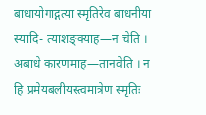बाधायोगाद्गत्या स्मृतिरेव बाधनीया स्यादि- त्याशङ्क्याह—न चेति । अबाधे कारणमाह—तानवेति । न हि प्रमेयबलीयस्त्वमात्रेण स्मृतिः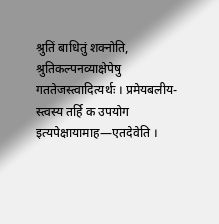श्रुतिं बाधितुं शक्नोति, श्रुतिकल्पनव्याक्षेपेषु गततेजस्त्वादित्यर्थः । प्रमेयबलीय- स्त्वस्य तर्हि क उपयोग इत्यपेक्षायामाह—एतदेवेति ।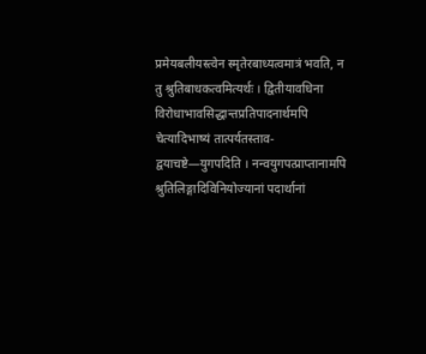प्रमेयबलीयस्त्वेन स्मृतेरबाध्यत्वमात्रं भवति, न तु श्रुतिबाधकत्वमित्यर्थः । द्वितीयावधिना विरोधाभावसिद्धान्तप्रतिपादनार्थमपि चेत्यादिभाष्यं तात्पर्यतस्ताव- द्वयाचष्टे—युगपदिति । नन्वयुगपत्प्राप्तानामपि श्रुतिलिङ्गादिविनियोज्यानां पदार्थानां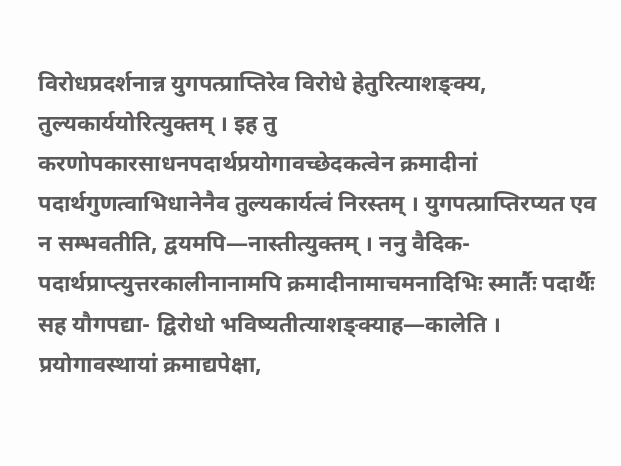विरोधप्रदर्शनान्न युगपत्प्राप्तिरेव विरोधे हेतुरित्याशङ्क्य, तुल्यकार्ययोरित्युक्तम् । इह तु करणोपकारसाधनपदार्थप्रयोगावच्छेदकत्वेन क्रमादीनां पदार्थगुणत्वाभिधानेनैव तुल्यकार्यत्वं निरस्तम् । युगपत्प्राप्तिरप्यत एव न सम्भवतीति, द्वयमपि—नास्तीत्युक्तम् । ननु वैदिक- पदार्थप्राप्त्युत्तरकालीनानामपि क्रमादीनामाचमनादिभिः स्मार्तैः पदार्थैः सह यौगपद्या- द्विरोधो भविष्यतीत्याशङ्क्याह—कालेति । प्रयोगावस्थायां क्रमाद्यपेक्षा,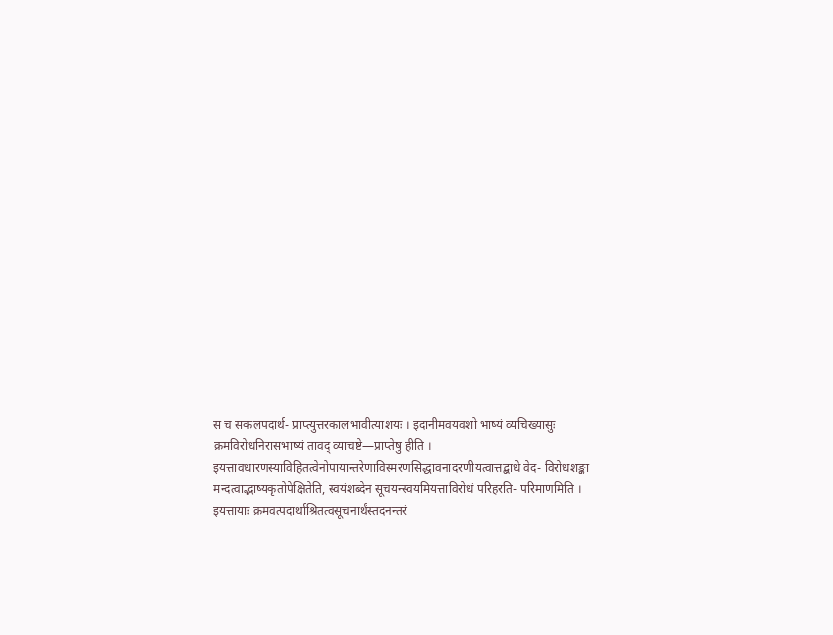स च सकलपदार्थ- प्राप्त्युत्तरकालभावीत्याशयः । इदानीमवयवशो भाष्यं व्यचिख्यासुः क्रमविरोधनिरासभाष्यं तावद् व्याचष्टे—प्राप्तेषु हीति । इयत्तावधारणस्याविहितत्वेनोपायान्तरेणाविस्मरणसिद्धावनादरणीयत्वात्तद्बाधे वेद- विरोधशङ्का मन्दत्वाद्भाष्यकृतोपेक्षितेति, स्वयंशब्देन सूचयन्स्वयमियत्ताविरोधं परिहरति- परिमाणमिति । इयत्तायाः क्रमवत्पदार्थाश्रितत्वसूचनार्थंस्तदनन्तरं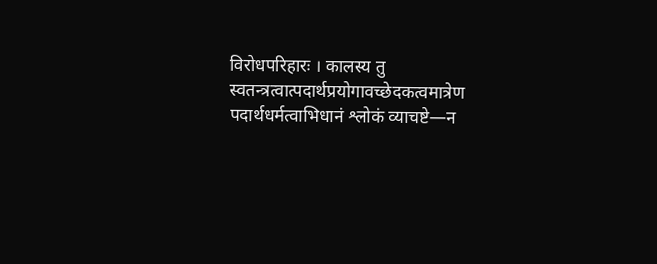विरोधपरिहारः । कालस्य तु स्वतन्त्रत्वात्पदार्थप्रयोगावच्छेदकत्वमात्रेण पदार्थधर्मत्वाभिधानं श्लोकं व्याचष्टे—न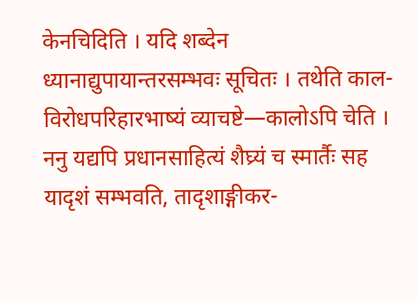केनचिदिति । यदि शब्देन ध्यानाद्युपायान्तरसम्भवः सूचितः । तथेति काल- विरोधपरिहारभाष्यं व्याचष्टे—कालोऽपि चेति । ननु यद्यपि प्रधानसाहित्यं शैघ्र्यं च स्मार्तैः सह यादृशं सम्भवति, तादृशाङ्गीकर-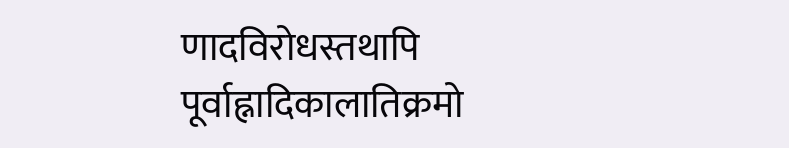णादविरोधस्तथापि पूर्वाह्नादिकालातिक्रमो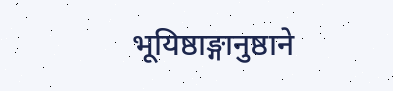भूयिष्ठाङ्गानुष्ठाने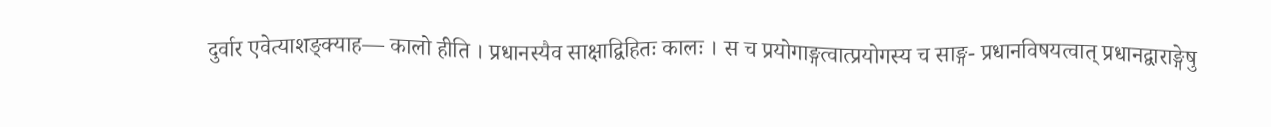दुर्वार एवेत्याशङ्क्याह— कालो हीति । प्रधानस्यैव साक्षाद्विहितः कालः । स च प्रयोगाङ्गत्वात्प्रयोगस्य च साङ्ग- प्रधानविषयत्वात् प्रधानद्वाराङ्गेषु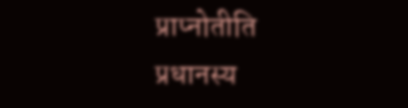प्राप्नोतीति प्रधानस्य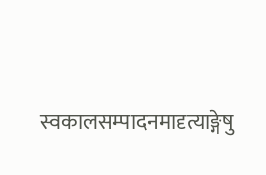स्वकालसम्पादनमादृत्याङ्गेषु